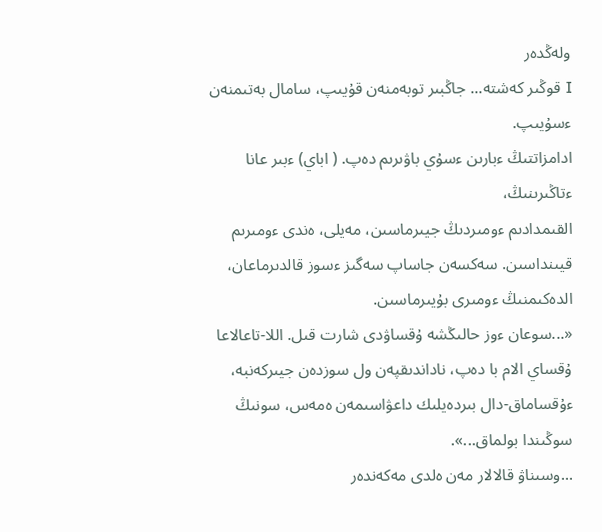ولەڭدەر
I قوڭىر كەشتە... جاڭبىر توبەمنەن قۇيىپ، سامال بەتىمنەن ءسۇيىپ.
ادامزاتتىڭ ءبارىن ءسۇي باۋىرىم دەپ. ( اباي) ءبىر عانا ءتاڭىرىنىڭ،
القىمدادىم ءومىردىڭ جيىرماسىن، مەيلى، ەندى ءومىرىم قيىنداسىن. سەكسەن جاساپ سەگىز ءسوز قالدىرماعان، الدەكىمنىڭ ءومىرى بۇيىرماسىن.
«...سوعان ءوز حالىڭشە ۇقساۋدى شارت قىل. اللا-تاعالاعا ۇقساي الام با دەپ، ناداندىقپەن ول سوزدەن جيىركەنبە، ءۇقساماق-دال بىردەيلىك داعۋاسىمەن ەمەس، سونىڭ سوڭىندا بولماق...».
...وسىناۋ قالالار مەن ەلدى مەكەندەر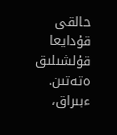حالقى قۇدايعا قۇلشىلىق ەتەتىن. ءبىراق،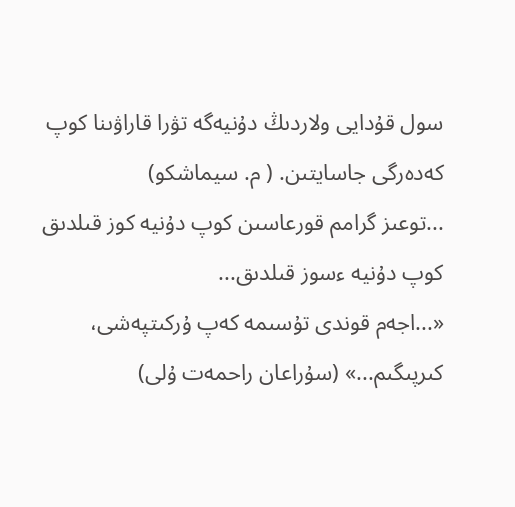سول قۇدايى ولاردىڭ دۇنيەگە تۋرا قاراۋىنا كوپ كەدەرگى جاسايتىن. ( م. سيماشكو)
...توعىز گرامم قورعاسىن كوپ دۇنيە كوز قىلدىق كوپ دۇنيە ءسوز قىلدىق...
«...اجەم قوندى تۇسىمە كەپ ۇركىتپەشى، كىرپىگىم...» (سۇراعان راحمەت ۇلى)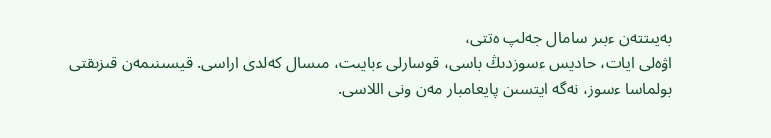بەيىتتەن ءبىر سامال جەلپ ەتتى،
اۋەلى ايات، حاديس ءسوزدىڭ باسى، قوسارلى ءبايىت، مىسال كەلدى اراسى. قيسىنىمەن قىزىقتى بولماسا ءسوز، نەگە ايتسىن پايعامبار مەن ونى اللاسى.